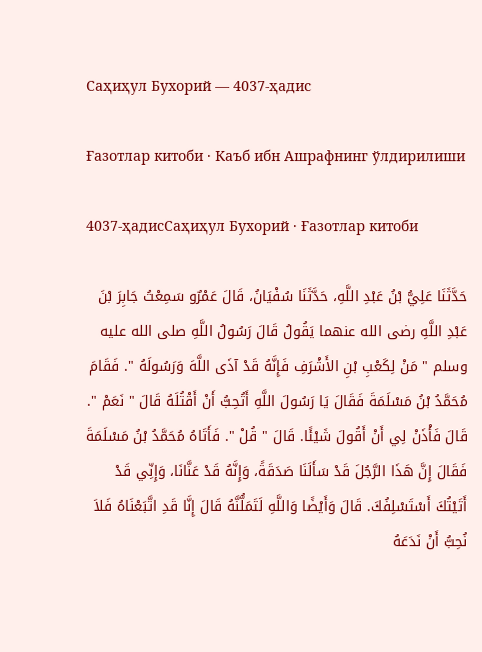Саҳиҳул Бухорий — 4037-ҳадис

Ғазотлар китоби · Каъб ибн Ашрафнинг ўлдирилиши

4037-ҳадисСаҳиҳул Бухорий · Ғазотлар китоби

حَدَّثَنَا عَلِيُّ بْنُ عَبْدِ اللَّهِ، حَدَّثَنَا سُفْيَانُ، قَالَ عَمْرٌو سَمِعْتُ جَابِرَ بْنَ عَبْدِ اللَّهِ رضى الله عنهما يَقُولُ قَالَ رَسُولُ اللَّهِ صلى الله عليه وسلم " مَنْ لِكَعْبِ بْنِ الأَشْرَفِ فَإِنَّهُ قَدْ آذَى اللَّهَ وَرَسُولَهُ ". فَقَامَ مُحَمَّدُ بْنُ مَسْلَمَةَ فَقَالَ يَا رَسُولَ اللَّهِ أَتُحِبُّ أَنْ أَقْتُلَهُ قَالَ " نَعَمْ ". قَالَ فَأْذَنْ لِي أَنْ أَقُولَ شَيْئًا. قَالَ " قُلْ ". فَأَتَاهُ مُحَمَّدُ بْنُ مَسْلَمَةَ فَقَالَ إِنَّ هَذَا الرَّجُلَ قَدْ سَأَلَنَا صَدَقَةً، وَإِنَّهُ قَدْ عَنَّانَا، وَإِنِّي قَدْ أَتَيْتُكَ أَسْتَسْلِفُكَ. قَالَ وَأَيْضًا وَاللَّهِ لَتَمَلُّنَّهُ قَالَ إِنَّا قَدِ اتَّبَعْنَاهُ فَلاَ نُحِبُّ أَنْ نَدَعَهُ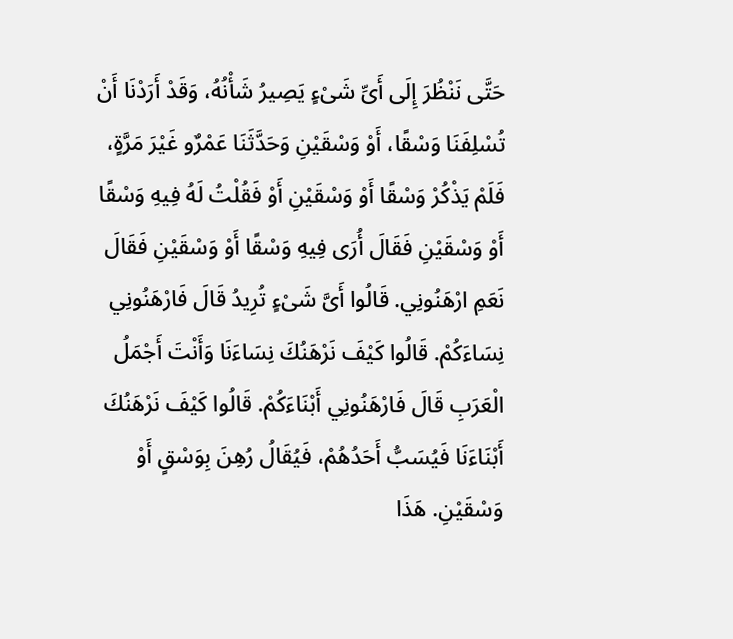حَتَّى نَنْظُرَ إِلَى أَىِّ شَىْءٍ يَصِيرُ شَأْنُهُ، وَقَدْ أَرَدْنَا أَنْ تُسْلِفَنَا وَسْقًا، أَوْ وَسْقَيْنِ وَحَدَّثَنَا عَمْرٌو غَيْرَ مَرَّةٍ، فَلَمْ يَذْكُرْ وَسْقًا أَوْ وَسْقَيْنِ أَوْ فَقُلْتُ لَهُ فِيهِ وَسْقًا أَوْ وَسْقَيْنِ فَقَالَ أُرَى فِيهِ وَسْقًا أَوْ وَسْقَيْنِ فَقَالَ نَعَمِ ارْهَنُونِي. قَالُوا أَىَّ شَىْءٍ تُرِيدُ قَالَ فَارْهَنُونِي نِسَاءَكُمْ. قَالُوا كَيْفَ نَرْهَنُكَ نِسَاءَنَا وَأَنْتَ أَجْمَلُ الْعَرَبِ قَالَ فَارْهَنُونِي أَبْنَاءَكُمْ. قَالُوا كَيْفَ نَرْهَنُكَ أَبْنَاءَنَا فَيُسَبُّ أَحَدُهُمْ، فَيُقَالُ رُهِنَ بِوَسْقٍ أَوْ وَسْقَيْنِ. هَذَا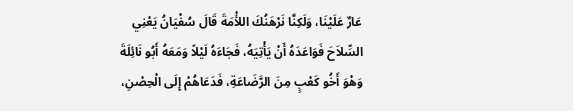عَارٌ عَلَيْنَا، وَلَكِنَّا نَرْهَنُكَ اللأْمَةَ قَالَ سُفْيَانُ يَعْنِي السِّلاَحَ فَوَاعَدَهُ أَنْ يَأْتِيَهُ، فَجَاءَهُ لَيْلاً وَمَعَهُ أَبُو نَائِلَةَ وَهْوَ أَخُو كَعْبٍ مِنَ الرَّضَاعَةِ، فَدَعَاهُمْ إِلَى الْحِصْنِ،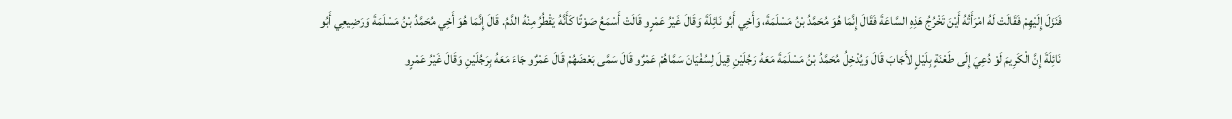فَنَزَلَ إِلَيْهِمْ فَقَالَتْ لَهُ امْرَأَتُهُ أَيْنَ تَخْرُجُ هَذِهِ السَّاعَةَ فَقَالَ إِنَّمَا هُوَ مُحَمَّدُ بْنُ مَسْلَمَةَ، وَأَخِي أَبُو نَائِلَةَ وَقَالَ غَيْرُ عَمْرٍو قَالَتْ أَسْمَعُ صَوْتًا كَأَنَّهُ يَقْطُرُ مِنْهُ الدَّمُ. قَالَ إِنَّمَا هُوَ أَخِي مُحَمَّدُ بْنُ مَسْلَمَةَ وَرَضِيعِي أَبُو نَائِلَةَ إِنَّ الْكَرِيمَ لَوْ دُعِيَ إِلَى طَعْنَةٍ بِلَيْلٍ لأَجَابَ قَالَ وَيُدْخِلُ مُحَمَّدُ بْنُ مَسْلَمَةَ مَعَهُ رَجُلَيْنِ قِيلَ لِسُفْيَانَ سَمَّاهُمْ عَمْرٌو قَالَ سَمَّى بَعْضَهُمْ قَالَ عَمْرٌو جَاءَ مَعَهُ بِرَجُلَيْنِ وَقَالَ غَيْرُ عَمْرٍو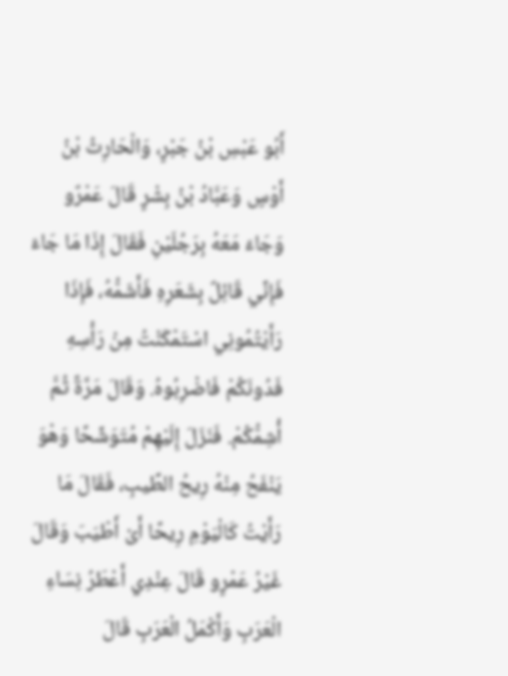أَبُو عَبْسِ بْنُ جَبْرٍ، وَالْحَارِثُ بْنُ أَوْسٍ وَعَبَّادُ بْنُ بِشْرٍ قَالَ عَمْرٌو وَجَاءَ مَعَهُ بِرَجُلَيْنِ فَقَالَ إِذَا مَا جَاءَ فَإِنِّي قَائِلٌ بِشَعَرِهِ فَأَشَمُّهُ، فَإِذَا رَأَيْتُمُونِي اسْتَمْكَنْتُ مِنْ رَأْسِهِ فَدُونَكُمْ فَاضْرِبُوهُ. وَقَالَ مَرَّةً ثُمَّ أُشِمُّكُمْ. فَنَزَلَ إِلَيْهِمْ مُتَوَشِّحًا وَهْوَ يَنْفَحُ مِنْهُ رِيحُ الطِّيبِ، فَقَالَ مَا رَأَيْتُ كَالْيَوْمِ رِيحًا أَىْ أَطْيَبَ وَقَالَ غَيْرُ عَمْرٍو قَالَ عِنْدِي أَعْطَرُ نِسَاءِ الْعَرَبِ وَأَكْمَلُ الْعَرَبِ قَالَ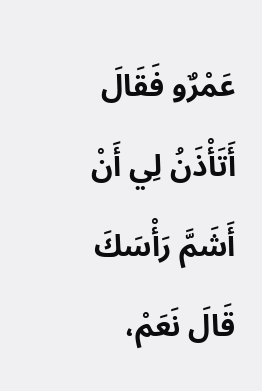عَمْرٌو فَقَالَ أَتَأْذَنُ لِي أَنْ أَشَمَّ رَأْسَكَ قَالَ نَعَمْ،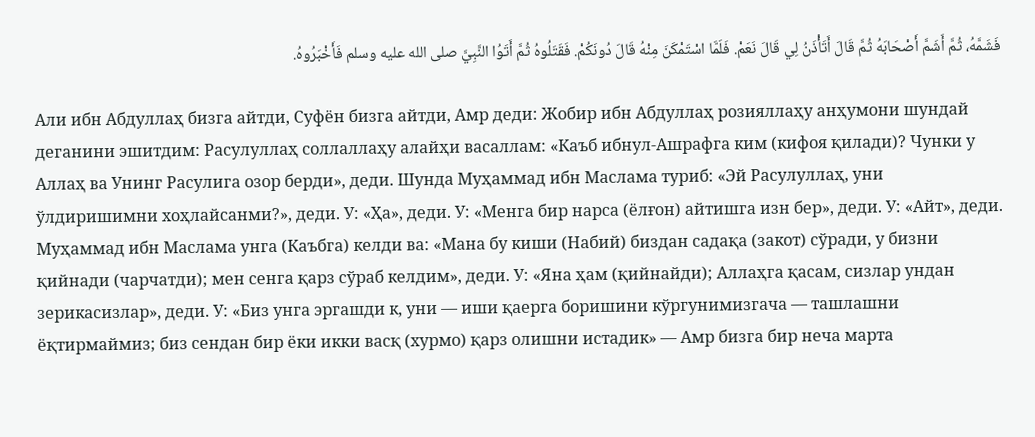فَشَمَّهُ، ثُمَّ أَشَمَّ أَصْحَابَهُ ثُمَّ قَالَ أَتَأْذَنُ لِي قَالَ نَعَمْ. فَلَمَّا اسْتَمْكَنَ مِنْهُ قَالَ دُونَكُمْ. فَقَتَلُوهُ ثُمَّ أَتَوُا النَّبِيَّ صلى الله عليه وسلم فَأَخْبَرُوهُ.

Али ибн Абдуллаҳ бизга айтди, Суфён бизга айтди, Амр деди: Жобир ибн Абдуллаҳ розияллаҳу анҳумони шундай деганини эшитдим: Расулуллаҳ соллаллаҳу алайҳи васаллам: «Каъб ибнул-Ашрафга ким (кифоя қилади)? Чунки у Аллаҳ ва Унинг Расулига озор берди», деди. Шунда Муҳаммад ибн Маслама туриб: «Эй Расулуллаҳ, уни ўлдиришимни хоҳлайсанми?», деди. У: «Ҳа», деди. У: «Менга бир нарса (ёлғон) айтишга изн бер», деди. У: «Айт», деди. Муҳаммад ибн Маслама унга (Каъбга) келди ва: «Мана бу киши (Набий) биздан садақа (закот) сўради, у бизни қийнади (чарчатди); мен сенга қарз сўраб келдим», деди. У: «Яна ҳам (қийнайди); Аллаҳга қасам, сизлар ундан зерикасизлар», деди. У: «Биз унга эргашди к, уни — иши қаерга боришини кўргунимизгача — ташлашни ёқтирмаймиз; биз сендан бир ёки икки васқ (хурмо) қарз олишни истадик» — Амр бизга бир неча марта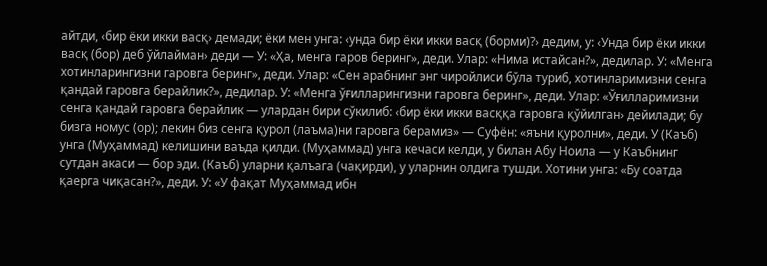айтди, ‹бир ёки икки васқ› демади; ёки мен унга: ‹унда бир ёки икки васқ (борми)?› дедим, у: ‹Унда бир ёки икки васқ (бор) деб ўйлайман› деди — У: «Ҳа, менга гаров беринг», деди. Улар: «Нима истайсан?», дедилар. У: «Менга хотинларингизни гаровга беринг», деди. Улар: «Сен арабнинг энг чиройлиси бўла туриб, хотинларимизни сенга қандай гаровга берайлик?», дедилар. У: «Менга ўғилларингизни гаровга беринг», деди. Улар: «Ўғилларимизни сенга қандай гаровга берайлик — улардан бири сўкилиб: ‹бир ёки икки васққа гаровга қўйилган› дейилади; бу бизга номус (ор); лекин биз сенга қурол (лаъма)ни гаровга берамиз» — Суфён: «яъни қуролни», деди. У (Каъб) унга (Муҳаммад) келишини ваъда қилди. (Муҳаммад) унга кечаси келди, у билан Абу Ноила — у Каъбнинг сутдан акаси — бор эди. (Каъб) уларни қалъага (чақирди), у уларнин олдига тушди. Хотини унга: «Бу соатда қаерга чиқасан?», деди. У: «У фақат Муҳаммад ибн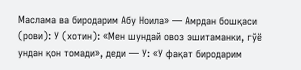Маслама ва биродарим Абу Ноила» — Амрдан бошқаси (рови): У (хотин): «Мен шундай овоз эшитаманки, гўё ундан қон томади», деди — У: «У фақат биродарим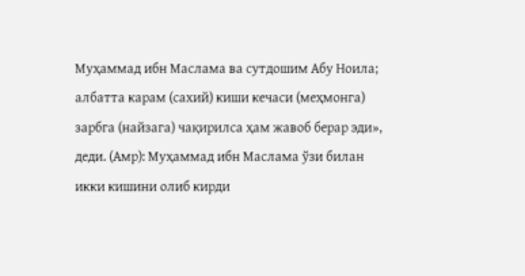Муҳаммад ибн Маслама ва сутдошим Абу Ноила; албатта карам (сахий) киши кечаси (меҳмонга) зарбга (найзага) чақирилса ҳам жавоб берар эди», деди. (Амр): Муҳаммад ибн Маслама ўзи билан икки кишини олиб кирди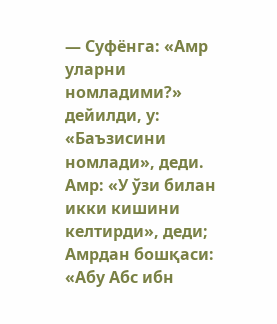— Суфёнга: «Амр уларни номладими?» дейилди, у: «Баъзисини номлади», деди. Амр: «У ўзи билан икки кишини келтирди», деди; Амрдан бошқаси: «Абу Абс ибн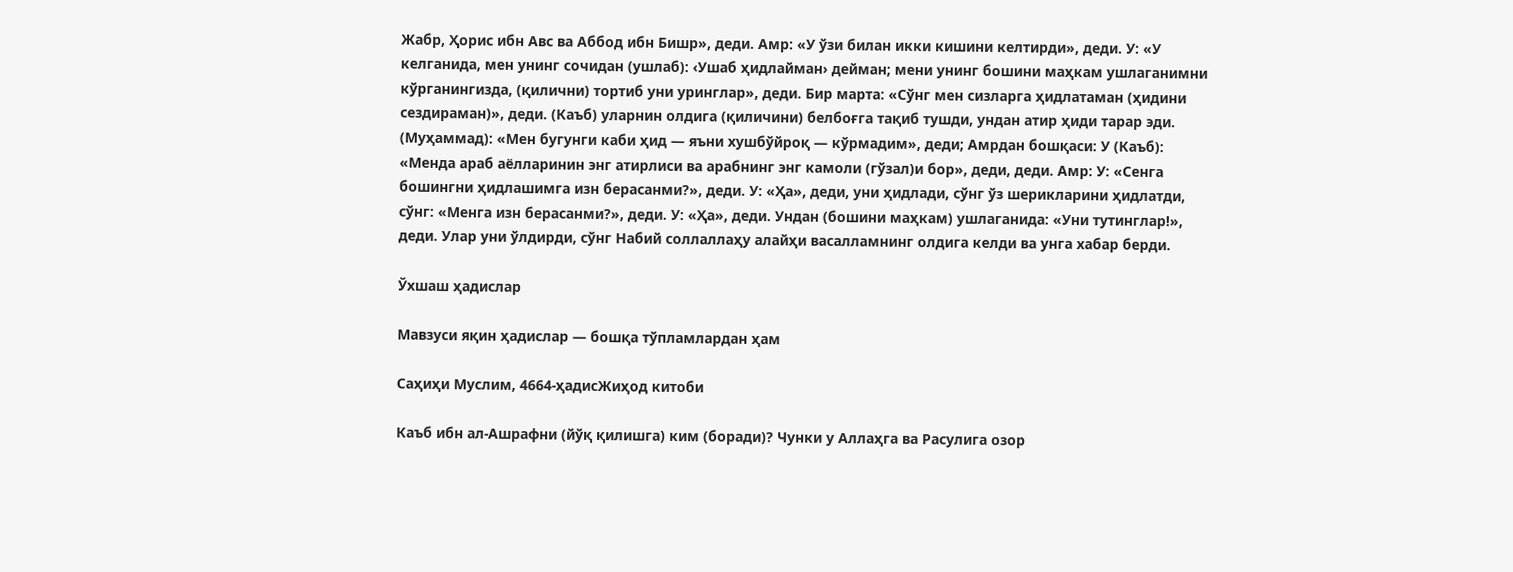Жабр, Ҳорис ибн Авс ва Аббод ибн Бишр», деди. Амр: «У ўзи билан икки кишини келтирди», деди. У: «У келганида, мен унинг сочидан (ушлаб): ‹Ушаб ҳидлайман› дейман; мени унинг бошини маҳкам ушлаганимни кўрганингизда, (қилични) тортиб уни уринглар», деди. Бир марта: «Сўнг мен сизларга ҳидлатаман (ҳидини сездираман)», деди. (Каъб) уларнин олдига (қиличини) белбоғга тақиб тушди, ундан атир ҳиди тарар эди. (Муҳаммад): «Мен бугунги каби ҳид — яъни хушбўйроқ — кўрмадим», деди; Амрдан бошқаси: У (Каъб): «Менда араб аёлларинин энг атирлиси ва арабнинг энг камоли (гўзал)и бор», деди, деди. Амр: У: «Сенга бошингни ҳидлашимга изн берасанми?», деди. У: «Ҳа», деди, уни ҳидлади, сўнг ўз шерикларини ҳидлатди, сўнг: «Менга изн берасанми?», деди. У: «Ҳа», деди. Ундан (бошини маҳкам) ушлаганида: «Уни тутинглар!», деди. Улар уни ўлдирди, сўнг Набий соллаллаҳу алайҳи васалламнинг олдига келди ва унга хабар берди.

Ўхшаш ҳадислар

Мавзуси яқин ҳадислар — бошқа тўпламлардан ҳам

Саҳиҳи Муслим, 4664-ҳадисЖиҳод китоби

Каъб ибн ал-Ашрафни (йўқ қилишга) ким (боради)? Чунки у Аллаҳга ва Расулига озор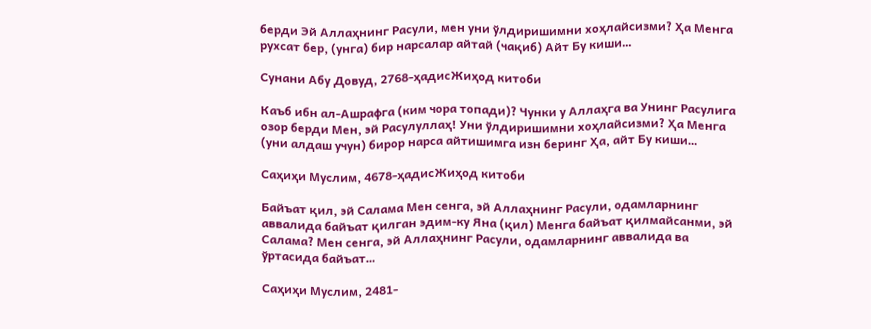берди Эй Аллаҳнинг Расули, мен уни ўлдиришимни хоҳлайсизми? Ҳа Менга рухсат бер, (унга) бир нарсалар айтай (чақиб) Айт Бу киши…

Сунани Абу Довуд, 2768-ҳадисЖиҳод китоби

Каъб ибн ал-Ашрафга (ким чора топади)? Чунки у Аллаҳга ва Унинг Расулига озор берди Мен, эй Расулуллаҳ! Уни ўлдиришимни хоҳлайсизми? Ҳа Менга (уни алдаш учун) бирор нарса айтишимга изн беринг Ҳа, айт Бу киши…

Саҳиҳи Муслим, 4678-ҳадисЖиҳод китоби

Байъат қил, эй Салама Мен сенга, эй Аллаҳнинг Расули, одамларнинг аввалида байъат қилган эдим-ку Яна (қил) Менга байъат қилмайсанми, эй Салама? Мен сенга, эй Аллаҳнинг Расули, одамларнинг аввалида ва ўртасида байъат…

Саҳиҳи Муслим, 2481-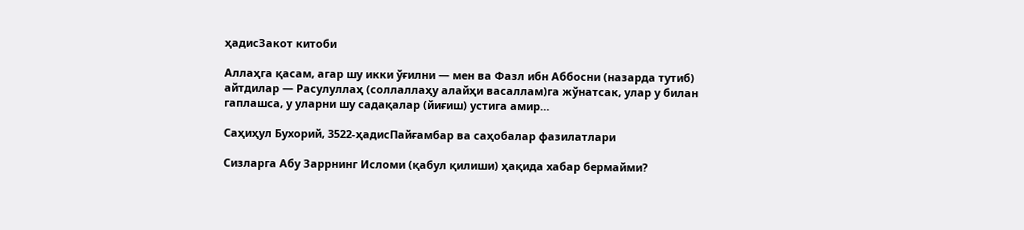ҳадисЗакот китоби

Аллаҳга қасам, агар шу икки ўғилни — мен ва Фазл ибн Аббосни (назарда тутиб) айтдилар — Расулуллаҳ (соллаллаҳу алайҳи васаллам)га жўнатсак, улар у билан гаплашса, у уларни шу садақалар (йиғиш) устига амир…

Саҳиҳул Бухорий, 3522-ҳадисПайғамбар ва саҳобалар фазилатлари

Сизларга Абу Заррнинг Исломи (қабул қилиши) ҳақида хабар бермайми?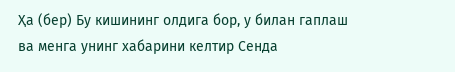Ҳа (бер) Бу кишининг олдига бор, у билан гаплаш ва менга унинг хабарини келтир Сенда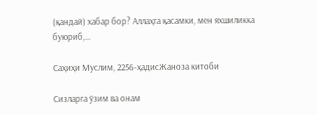(қандай) хабар бор? Аллаҳга қасамки, мен яхшиликка буюриб,…

Саҳиҳи Муслим, 2256-ҳадисЖаноза китоби

Сизларга ўзим ва онам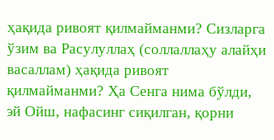ҳақида ривоят қилмайманми? Сизларга ўзим ва Расулуллаҳ (соллаллаҳу алайҳи васаллам) ҳақида ривоят қилмайманми? Ҳа Сенга нима бўлди, эй Ойш, нафасинг сиқилган, қорни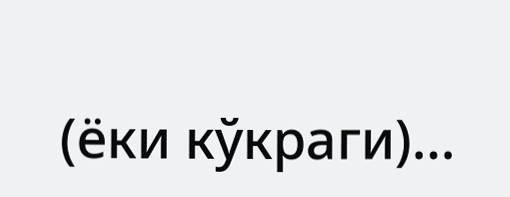(ёки кўкраги)…